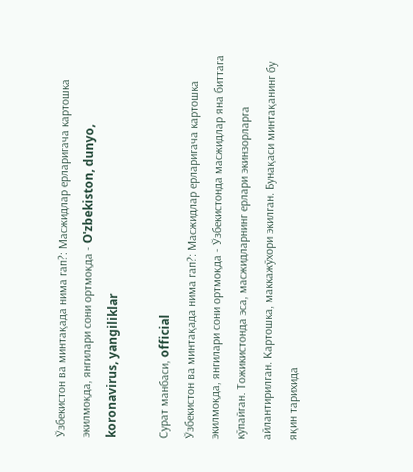Ўзбекистон ва минтақада нима гап?: Масжидлар ерларигача картошка экилмоқда, янгилари сони ортмоқда - O'zbekiston, dunyo, koronavirus, yangiliklar

Сурат манбаси, official
Ўзбекистон ва минтақада нима гап?: Масжидлар ерларигача картошка экилмоқда, янгилари сони ортмоқда - Ўзбекистонда масжидлар яна биттага кўпайган. Тожикистонда эса, масжидларнинг ерлари экинзорларга айлантирилган. Картошка, маккажўхори экилган. Бунақаси минтақанинг бу яқин тарихида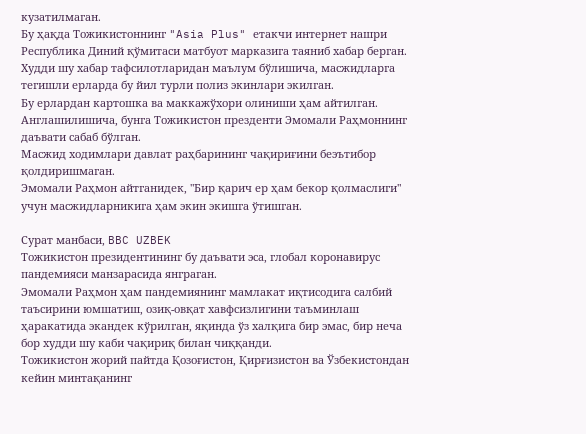кузатилмаган.
Бу ҳақда Тожикистоннинг "Asia Plus" етакчи интернет нашри Республика Диний қўмитаси матбуот марказига таяниб хабар берган.
Худди шу хабар тафсилотларидан маълум бўлишича, масжидларга тегишли ерларда бу йил турли полиз экинлари экилган.
Бу ерлардан картошка ва маккажўхори олиниши ҳам айтилган.
Англашилишича, бунга Тожикистон презденти Эмомали Раҳмоннинг даъвати сабаб бўлган.
Масжид ходимлари давлат раҳбарининг чақириғини беэътибор қолдиришмаган.
Эмомали Раҳмон айтганидек, "Бир қарич ер ҳам бекор қолмаслиги" учун масжидларникига ҳам экин экишга ўтишган.

Сурат манбаси, BBC UZBEK
Тожикистон президентининг бу даъвати эса, глобал коронавирус пандемияси манзарасида янграган.
Эмомали Раҳмон ҳам пандемиянинг мамлакат иқтисодига салбий таъсирини юмшатиш, озиқ-овқат хавфсизлигини таъминлаш ҳаракатида экандек кўрилган, яқинда ўз халқига бир эмас, бир неча бор худди шу каби чақириқ билан чиққанди.
Тожикистон жорий пайтда Қозоғистон, Қирғизистон ва Ўзбекистондан кейин минтақанинг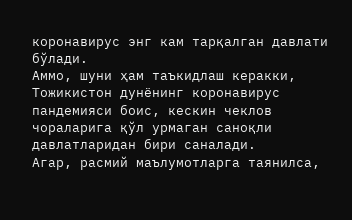коронавирус энг кам тарқалган давлати бўлади.
Аммо, шуни ҳам таъкидлаш керакки, Тожикистон дунёнинг коронавирус пандемияси боис, кескин чеклов чораларига қўл урмаган саноқли давлатларидан бири саналади.
Агар, расмий маълумотларга таянилса,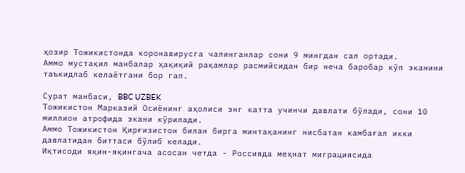ҳозир Тожикистонда коронавирусга чалинганлар сони 9 мингдан сал ортади.
Аммо мустақил манбалар ҳақиқий рақамлар расмийсидан бир неча баробар кўп эканини таъкидлаб келаётгани бор гап.

Сурат манбаси, BBC UZBEK
Тожикистон Марказий Осиёнинг аҳолиси энг катта учинчи давлати бўлади, сони 10 миллион атрофида экани кўрилади.
Аммо Тожикистон Қирғизистон билан бирга минтақанинг нисбатан камбағал икки давлатидан биттаси бўлиб келади.
Иқтисоди яқин-яқингача асосан четда - Россияда меҳнат миграциясида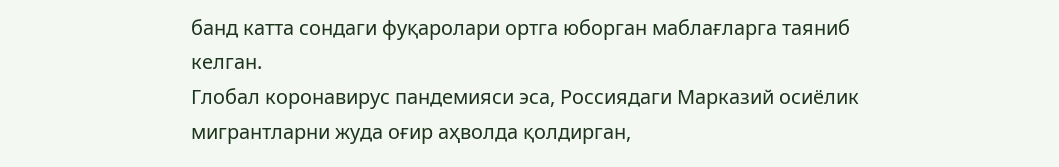банд катта сондаги фуқаролари ортга юборган маблағларга таяниб келган.
Глобал коронавирус пандемияси эса, Россиядаги Марказий осиёлик мигрантларни жуда оғир аҳволда қолдирган,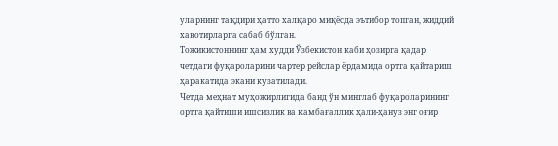уларнинг тақдири ҳатто халқаро миқёсда эътибор топган, жиддий хавотирларга сабаб бўлган.
Тожикистоннинг ҳам худди Ўзбекистон каби ҳозирга қадар четдаги фуқароларини чартер рейслар ёрдамида ортга қайтариш ҳаракатида экани кузатилади.
Четда меҳнат муҳожирлигида банд ўн минглаб фуқароларининг ортга қайтиши ишсизлик ва камбағаллик ҳали-ҳануз энг оғир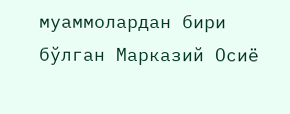муаммолардан бири бўлган Марказий Осиё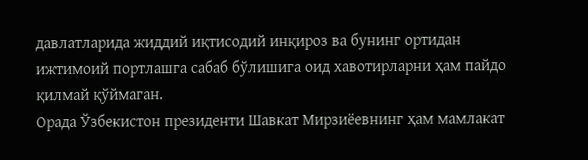давлатларида жиддий иқтисодий инқироз ва бунинг ортидан ижтимоий портлашга сабаб бўлишига оид хавотирларни ҳам пайдо қилмай қўймаган.
Орада Ўзбекистон президенти Шавкат Мирзиёевнинг ҳам мамлакат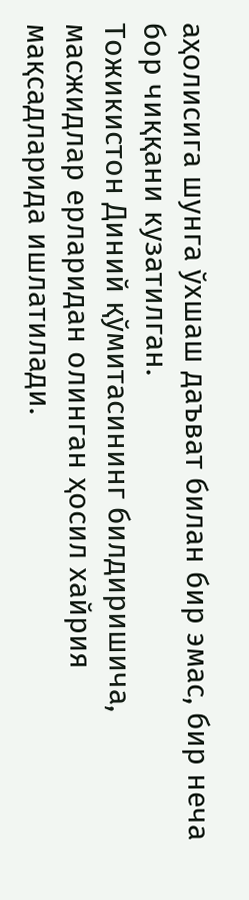аҳолисига шунга ўхшаш даъват билан бир эмас, бир неча бор чиққани кузатилган.
Тожикистон Диний қўмитасининг билдиришича, масжидлар ерларидан олинган ҳосил хайрия мақсадларида ишлатилади.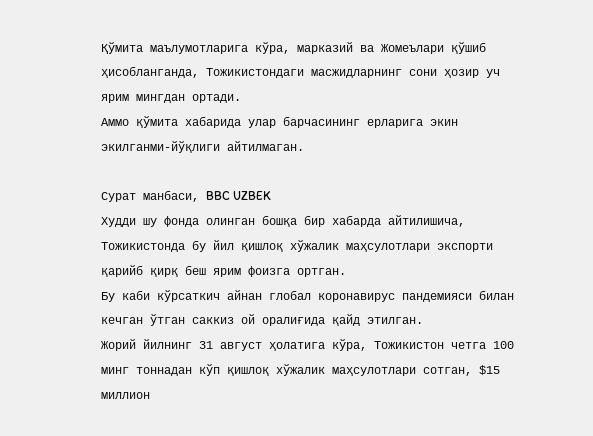Қўмита маълумотларига кўра, марказий ва Жомеълари қўшиб ҳисобланганда, Тожикистондаги масжидларнинг сони ҳозир уч ярим мингдан ортади.
Аммо қўмита хабарида улар барчасининг ерларига экин экилганми-йўқлиги айтилмаган.

Сурат манбаси, BBC UZBEK
Худди шу фонда олинган бошқа бир хабарда айтилишича, Тожикистонда бу йил қишлоқ хўжалик маҳсулотлари экспорти қарийб қирқ беш ярим фоизга ортган.
Бу каби кўрсаткич айнан глобал коронавирус пандемияси билан кечган ўтган саккиз ой оралиғида қайд этилган.
Жорий йилнинг 31 август ҳолатига кўра, Тожикистон четга 100 минг тоннадан кўп қишлоқ хўжалик маҳсулотлари сотган, $15 миллион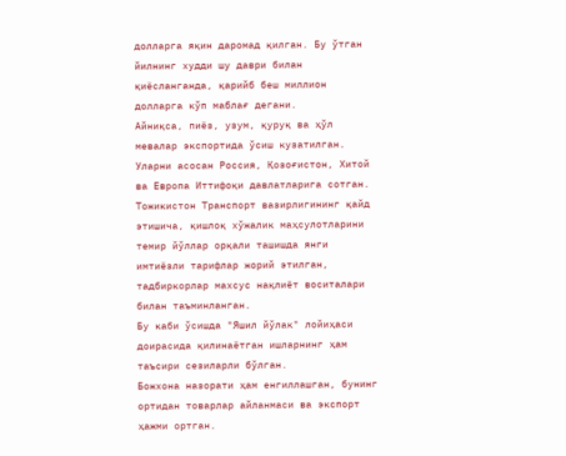долларга яқин даромад қилган. Бу ўтган йилнинг худди шу даври билан қиёсланганда, қарийб беш миллион долларга кўп маблағ дегани.
Айниқса, пиёз, узум, қуруқ ва ҳўл мевалар экспортида ўсиш кузатилган.
Уларни асосан Россия, Қозоғистон, Хитой ва Европа Иттифоқи давлатларига сотган.
Тожикистон Транспорт вазирлигининг қайд этишича, қишлоқ хўжалик маҳсулотларини темир йўллар орқали ташишда янги имтиёзли тарифлар жорий этилган, тадбиркорлар махсус нақлиёт воситалари билан таъминланган.
Бу каби ўсишда "Яшил йўлак" лойиҳаси доирасида қилинаётган ишларнинг ҳам таъсири сезиларли бўлган.
Божхона назорати ҳам енгиллашган, бунинг ортидан товарлар айланмаси ва экспорт ҳажми ортган.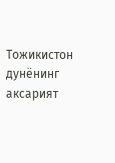Тожикистон дунёнинг аксарият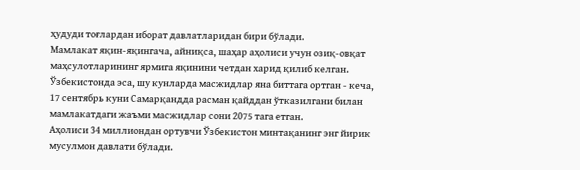ҳудуди тоғлардан иборат давлатларидан бири бўлади.
Мамлакат яқин-яқингача, айниқса, шаҳар аҳолиси учун озиқ-овқат маҳсулотларининг ярмига яқинини четдан харид қилиб келган.
Ўзбекистонда эса, шу кунларда масжидлар яна биттага ортган - кеча, 17 сентябрь куни Самарқандда расман қайддан ўтказилгани билан мамлакатдаги жаъми масжидлар сони 2075 тага етган.
Аҳолиси 34 миллиондан ортувчи Ўзбекистон минтақанинг энг йирик мусулмон давлати бўлади.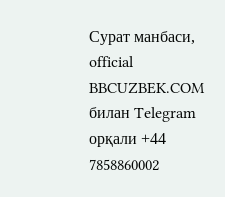Сурат манбаси, official
BBCUZBEK.COM билан Telegram орқали +44 7858860002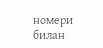номери билан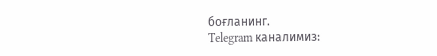боғланинг.
Telegram каналимиз: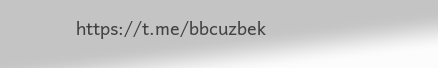https://t.me/bbcuzbek